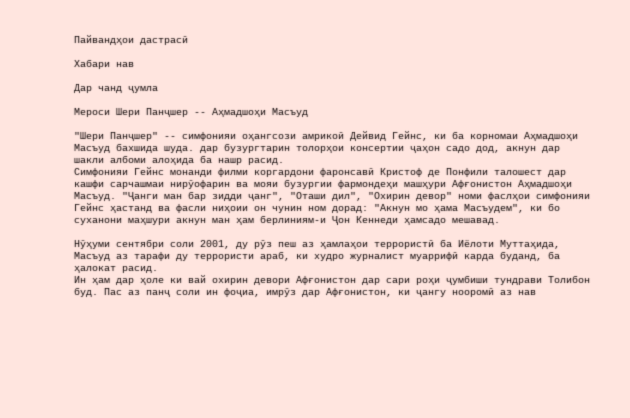Пайвандҳои дастрасӣ

Хабари нав

Дар чанд ҷумла

Мероси Шери Панҷшер -- Аҳмадшоҳи Масъуд

"Шери Панҷшер" -- симфонияи оҳангсози амрикоӣ Дейвид Гейнс, ки ба корномаи Аҳмадшоҳи Масъуд бахшида шуда. дар бузургтарин толорҳои консертии ҷаҳон садо дод, акнун дар шакли албоми алоҳида ба нашр расид.
Симфонияи Гейнс монанди филми коргардони фаронсавӣ Кристоф де Понфили талошест дар кашфи сарчашмаи нирӯофарин ва мояи бузургии фармондеҳи машҳури Афғонистон Аҳмадшоҳи Масъуд. "Ҷанги ман бар зидди ҷанг", "Оташи дил", "Охирин девор" номи фаслҳои симфонияи Гейнс ҳастанд ва фасли ниҳоии он чунин ном дорад: "Акнун мо ҳама Масъудем", ки бо суханони маҳшури акнун ман ҳам берлиниям-и Ҷон Кеннеди ҳамсадо мешавад.

Нӯҳуми сентябри соли 2001, ду рӯз пеш аз ҳамлаҳои террористӣ ба Иёлоти Муттаҳида, Масъуд аз тарафи ду террористи араб, ки худро журналист муаррифӣ карда буданд, ба ҳалокат расид.
Ин ҳам дар ҳоле ки вай охирин девори Афғонистон дар сари роҳи ҷумбиши тундрави Толибон буд. Пас аз панҷ соли ин фоҷиа, имрӯз дар Афғонистон, ки ҷангу нооромӣ аз нав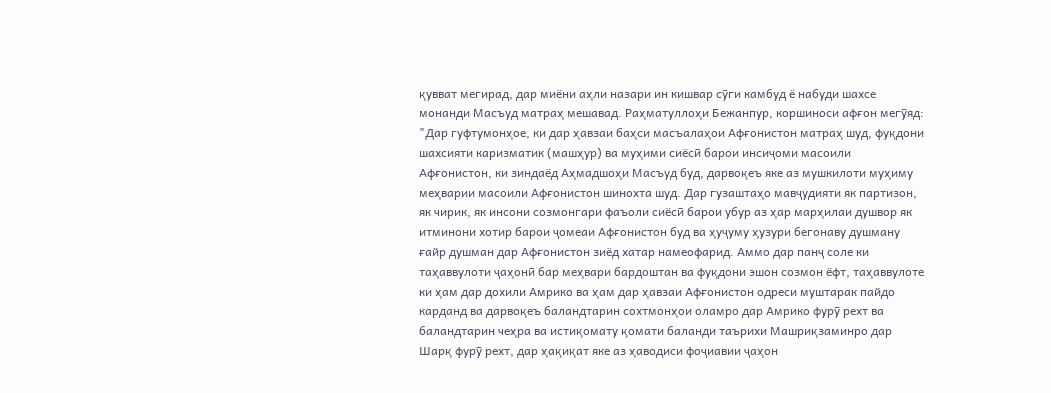қувват мегирад, дар миёни аҳли назари ин кишвар сӯги камбуд ё набуди шахсе монанди Масъуд матраҳ мешавад. Раҳматуллоҳи Бежанпур, коршиноси афғон мегӯяд: "Дар гуфтумонҳое, ки дар ҳавзаи баҳси масъалаҳои Афғонистон матраҳ шуд, фуқдони шахсияти каризматик (машҳур) ва муҳими сиёсӣ барои инсиҷоми масоили Афғонистон, ки зиндаёд Аҳмадшоҳи Масъуд буд, дарвоқеъ яке аз мушкилоти муҳиму меҳварии масоили Афғонистон шинохта шуд. Дар гузаштаҳо мавҷудияти як партизон, як чирик, як инсони созмонгари фаъоли сиёсӣ барои убур аз ҳар марҳилаи душвор як итминони хотир барои ҷомеаи Афғонистон буд ва ҳуҷуму ҳузури бегонаву душману ғайр душман дар Афғонистон зиёд хатар намеофарид. Аммо дар панҷ соле ки таҳаввулоти ҷаҳонӣ бар меҳвари бардоштан ва фуқдони эшон созмон ёфт, таҳаввулоте ки ҳам дар дохили Амрико ва ҳам дар ҳавзаи Афғонистон одреси муштарак пайдо карданд ва дарвоқеъ баландтарин сохтмонҳои оламро дар Амрико фурӯ рехт ва баландтарин чеҳра ва истиқомату қомати баланди таърихи Машриқзаминро дар Шарқ фурӯ рехт, дар ҳақиқат яке аз ҳаводиси фоҷиавии ҷаҳон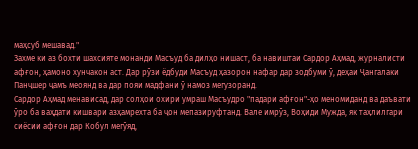маҳсуб мешавад."
Захме ки аз бохти шахсияте монанди Масъуд ба дилҳо нишаст, ба навиштаи Сардор Аҳмад, журналисти афғон, ҳамоно хунчакон аст. Дар рӯзи ёдбуди Масъуд ҳазорон нафар дар зодбуми ӯ, деҳаи Ҷангалаки Панҷшер ҷамъ меоянд ва дар пояи мадфани ӯ намоз мегузоранд.
Сардор Aҳмад менависад, дар солҳои охири умраш Масъудро "падари афғон"-ҳо меномиданд ва даъвати ӯро ба ваҳдати кишвари азҳамрехта ба ҷон мепазируфтанд. Вале имрӯз, Воҳиди Мужда, як таҳлилгари сиёсии афғон дар Кобул мегӯяд,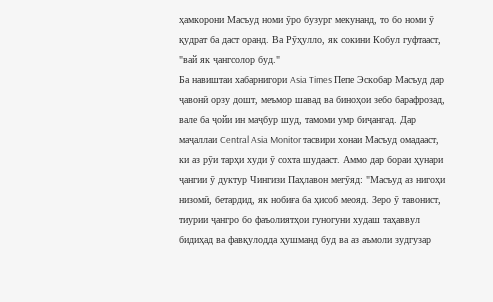ҳамкорони Масъуд номи ӯро бузург мекунанд, то бо номи ӯ қудрат ба даст оранд. Ва Рӯҳулло, як сокини Кобул гуфтааст, "вай як ҷангсолор буд."
Ба навиштаи хабарнигори Asia Times Пепе Эскобар Масъуд дар ҷавонӣ орзу дошт, меъмор шавад ва биноҳои зебо барафрозад, вале ба ҷойи ин маҷбур шуд, тамоми умр биҷангад. Дар маҷаллаи Central Asia Monitor тасвири хонаи Масъуд омадааст, ки аз рӯи тарҳи худи ӯ сохта шудааст. Аммо дар бораи ҳунари ҷангии ӯ дуктур Чингизи Паҳлавон мегӯяд: "Масъуд аз нигоҳи низомӣ, бетардид, як нобиға ба ҳисоб меояд. Зеро ӯ тавонист, тиурии ҷангро бо фаъолиятҳои гуногуни худаш таҳаввул бидиҳад ва фавқулодда ҳушманд буд ва аз аъмоли зудгузар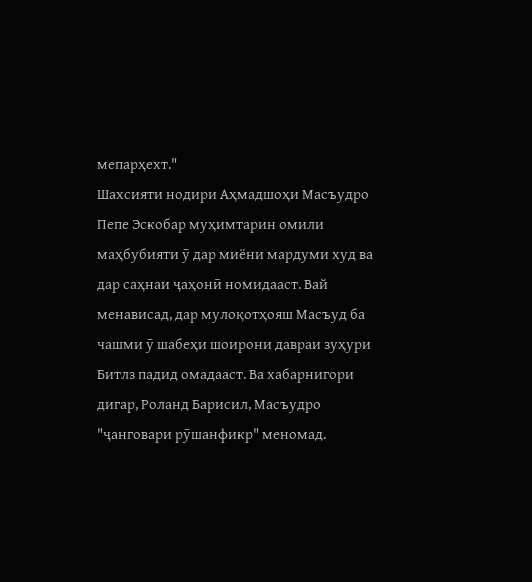мепарҳехт."
Шахсияти нодири Аҳмадшоҳи Масъудро Пепе Эскобар муҳимтарин омили маҳбубияти ӯ дар миёни мардуми худ ва дар саҳнаи ҷаҳонӣ номидааст. Вай менависад, дар мулоқотҳояш Масъуд ба чашми ӯ шабеҳи шоирони давраи зуҳури Битлз падид омадааст. Ва хабарнигори дигар, Роланд Барисил, Масъудро "ҷанговари рӯшанфикр" меномад.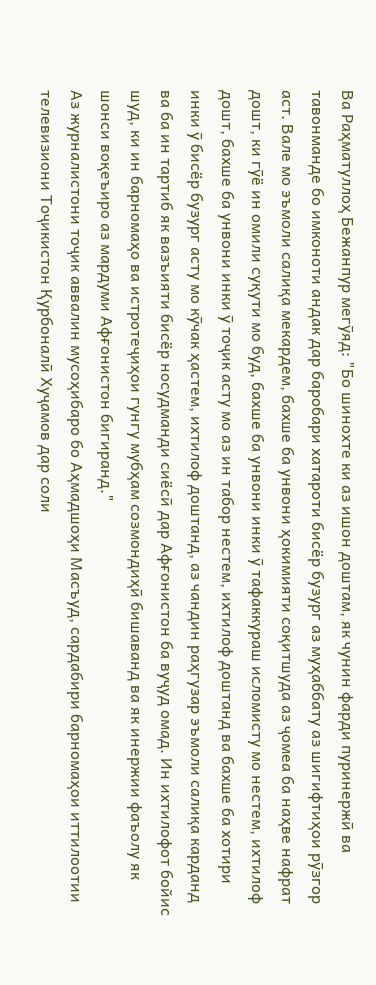Ва Раҳматуллоҳ Бежанпур мегӯяд: "Бо шинохте ки аз ишон доштам, як чунин фарди пуринержӣ ва тавонманде бо имконоти андак дар баробари хатароти бисёр бузург аз муҳаббату аз шигифтиҳои рӯзгор аст. Вале мо эъмоли салиқа мекардем, бахше ба унвони ҳокимияти соқитшуда аз ҷомеа ба наҳве нафрат дошт, ки гӯё ин омили суқути мо буд, бахше ба унвони инки ӯ тафаккураш исломисту мо нестем, ихтилоф дошт, бахше ба унвони инки ӯ тоҷик асту мо аз ин табор нестем, ихтилоф доштанд ва бахше ба хотири инки ӯ бисёр бузург асту мо кӯчак ҳастем, ихтилоф доштанд, аз чандин раҳгузар эъмоли салиқа карданд ва ба ин тартиб як вазъияти бисёр носудманди сиёсӣ дар Афғонистон ба вуҷуд омад. Ин ихтилофот бойис шуд, ки ин барномаҳо ва истротеҷиҳои гунгу мубҳам созмондиҳӣ бишаванд ва як инержии фаъолу як шонси воқеъиро аз мардуми Афғонистон бигиранд."
Аз журналистони тоҷик аввалин мусоҳибаро бо Аҳмадшоҳи Масъуд, сардабири барномаҳои иттилоотии телевизиони Тоҷикистон Қурбоналӣ Хуҷамов дар соли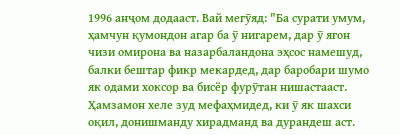1996 анҷом додааст. Вай мегӯяд: "Ба сурати умум, ҳамчун қумондон агар ба ӯ нигарем, дар ӯ ягон чизи омирона ва назарбаландона эҳсос намешуд, балки бештар фикр мекардед, дар баробари шумо як одами хоксор ва бисёр фурӯтан нишастааст. Ҳамзамон хеле зуд мефаҳмидед, ки ӯ як шахси оқил, донишманду хирадманд ва дурандеш аст.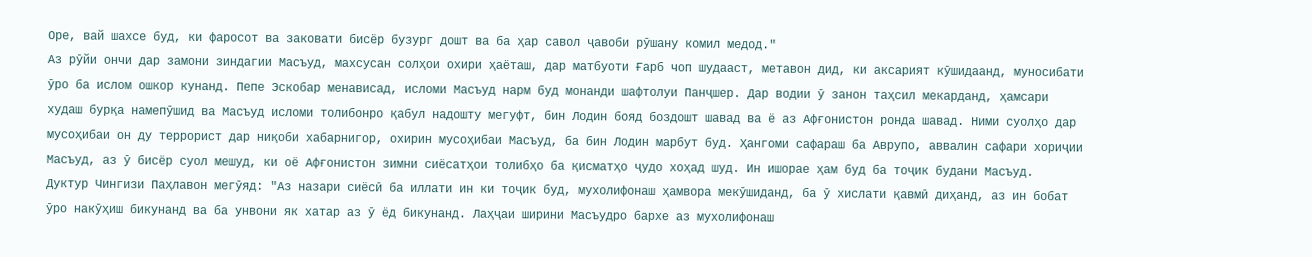Оре, вай шахсе буд, ки фаросот ва заковати бисёр бузург дошт ва ба ҳар савол ҷавоби рӯшaну комил медод."
Аз рӯйи ончи дар замони зиндагии Масъуд, махсусан солҳои охири ҳаёташ, дар матбуоти Ғарб чоп шудааст, метавон дид, ки аксарият кӯшидаанд, муносибати ӯро ба ислом ошкор кунанд. Пепе Эскобар менависад, исломи Масъуд нарм буд монанди шафтолуи Панҷшер. Дар водии ӯ занон таҳсил мекарданд, ҳамсари худаш бурқа намепӯшид ва Масъуд исломи толибонро қабул надошту мегуфт, бин Лодин бояд боздошт шавад ва ё аз Афғонистон ронда шавад. Ними суолҳо дар мусоҳибаи он ду террорист дар ниқоби хабарнигор, охирин мусоҳибаи Масъуд, ба бин Лодин марбут буд. Ҳангоми сафараш ба Аврупо, аввалин сафари хориҷии Масъуд, аз ӯ бисёр суол мешуд, ки оё Афғонистон зимни сиёсатҳои толибҳо ба қисматҳо ҷудо хоҳад шуд. Ин ишорае ҳам буд ба тоҷик будани Масъуд.
Дуктур Чингизи Паҳлавон мегӯяд: "Аз назари сиёсӣ ба иллати ин ки тоҷик буд, мухолифонаш ҳамвора мекӯшиданд, ба ӯ хислати қавмӣ диҳанд, аз ин бобат ӯро накӯҳиш бикунанд ва ба унвони як хатар аз ӯ ёд бикунанд. Лаҳҷаи ширини Масъудро бархе аз мухолифонаш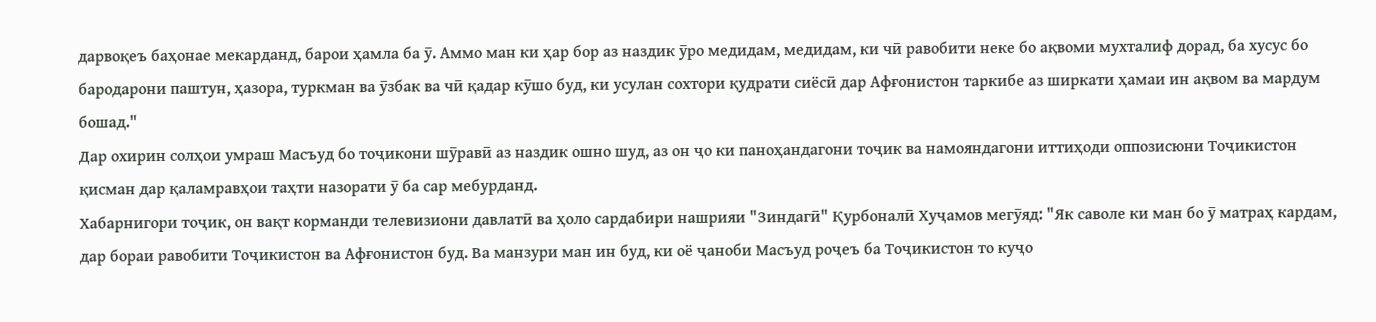дарвоқеъ баҳонае мекарданд, барои ҳамла ба ӯ. Аммо ман ки ҳар бор аз наздик ӯро медидам, медидам, ки чӣ равобити неке бо ақвоми мухталиф дорад, ба хусус бо бародарони паштун, ҳазора, туркман ва ӯзбак ва чӣ қадар кӯшо буд, ки усулан сохтори қудрати сиёсӣ дар Афғонистон таркибе аз ширкати ҳамаи ин ақвом ва мардум бошад."
Дар охирин солҳои умраш Масъуд бо тоҷикони шӯравӣ аз наздик ошно шуд, аз он ҷо ки паноҳандагони тоҷик ва намояндагони иттиҳоди оппозисюни Тоҷикистон қисман дар қаламравҳои таҳти назорати ӯ ба сар мебурданд.
Хабарнигори тоҷик, он вақт корманди телевизиони давлатӣ ва ҳоло сардабири нашрияи "Зиндагӣ" Қурбоналӣ Хуҷамов мегӯяд: "Як саволе ки ман бо ӯ матраҳ кардам, дар бораи равобити Тоҷикистон ва Афғонистон буд. Ва манзури ман ин буд, ки оё ҷаноби Масъуд роҷеъ ба Тоҷикистон то куҷо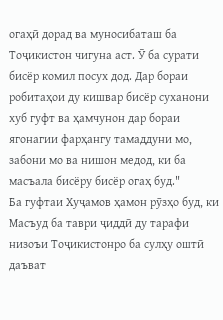огаҳӣ дорад ва муносибаташ ба Тоҷикистон чигуна аст. Ӯ ба сурати бисёр комил посух дод. Дар бораи робитаҳои ду кишвар бисёр суханони хуб гуфт ва ҳамчунон дар бораи ягонагии фарҳангу тамаддуни мо, забони мо ва нишон медод, ки ба масъала бисёру бисёр огаҳ буд."
Ба гуфтаи Хуҷамов ҳамон рӯзҳо буд, ки Масъуд ба таври ҷиддӣ ду тарафи низоъи Тоҷикистонро ба сулҳу оштӣ даъват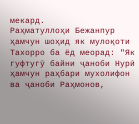мекард.
Раҳматуллоҳи Бежанпур ҳамчун шоҳид як мулоқоти Тахорро ба ёд меорад: "Як гуфтугӯ байни ҷаноби Нурӣ ҳамчун раҳбари мухолифон ва ҷаноби Раҳмонов,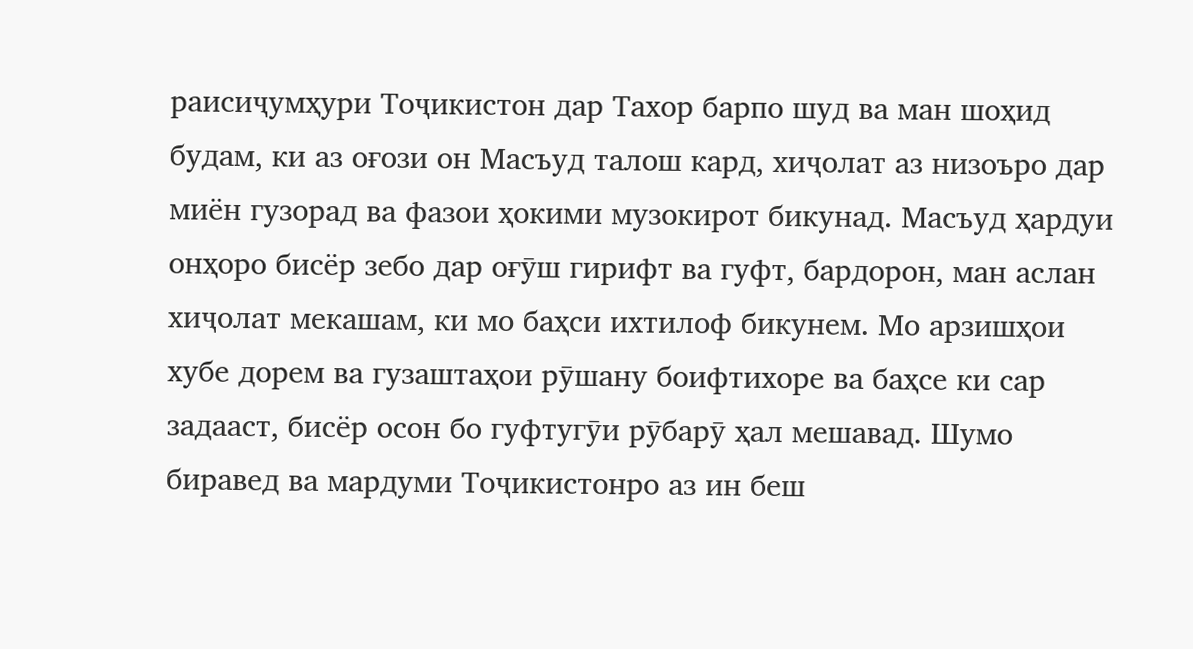раисиҷумҳури Тоҷикистон дар Тахор барпо шуд ва ман шоҳид будам, ки аз оғози он Масъуд талош кард, хиҷолат аз низоъро дар миён гузорад ва фазои ҳокими музокирот бикунад. Масъуд ҳардуи онҳоро бисёр зебо дар оғӯш гирифт ва гуфт, бардорон, ман аслан хиҷолат мекашам, ки мо баҳси ихтилоф бикунем. Мо арзишҳои хубе дорем ва гузаштаҳои рӯшану боифтихоре ва баҳсе ки сар задааст, бисёр осон бо гуфтугӯи рӯбарӯ ҳал мешавад. Шумо биравед ва мардуми Тоҷикистонро аз ин беш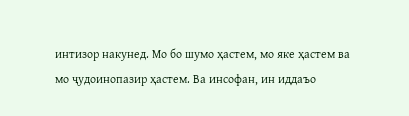интизор накунед. Мо бо шумо ҳастем, мо яке ҳастем ва мо ҷудоинопазир ҳастем. Ва инсофан, ин иддаъо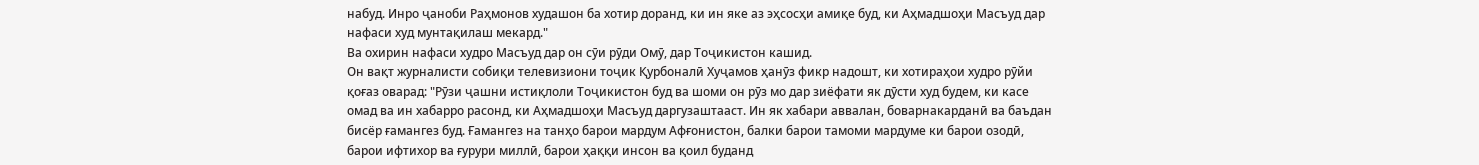набуд. Инро ҷаноби Раҳмонов худашон ба хотир доранд, ки ин яке аз эҳсосҳи амиқе буд, ки Аҳмадшоҳи Масъуд дар нафаси худ мунтақилаш мекард."
Ва охирин нафаси худро Масъуд дар он сӯи рӯди Омӯ, дар Тоҷикистон кашид.
Он вақт журналисти собиқи телевизиони тоҷик Қурбоналӣ Хуҷамов ҳанӯз фикр надошт, ки хотираҳои худро рӯйи қоғаз оварад: "Рӯзи ҷашни истиқлоли Тоҷикистон буд ва шоми он рӯз мо дар зиёфати як дӯсти худ будем, ки касе омад ва ин хабарро расонд, ки Аҳмадшоҳи Масъуд даргузаштааст. Ин як хабари аввалан, боварнакарданӣ ва баъдан бисёр ғамангез буд. Ғамангез на танҳо барои мардум Афғонистон, балки барои тамоми мардуме ки барои озодӣ, барои ифтихор ва ғурури миллӣ, барои ҳаққи инсон ва қоил буданд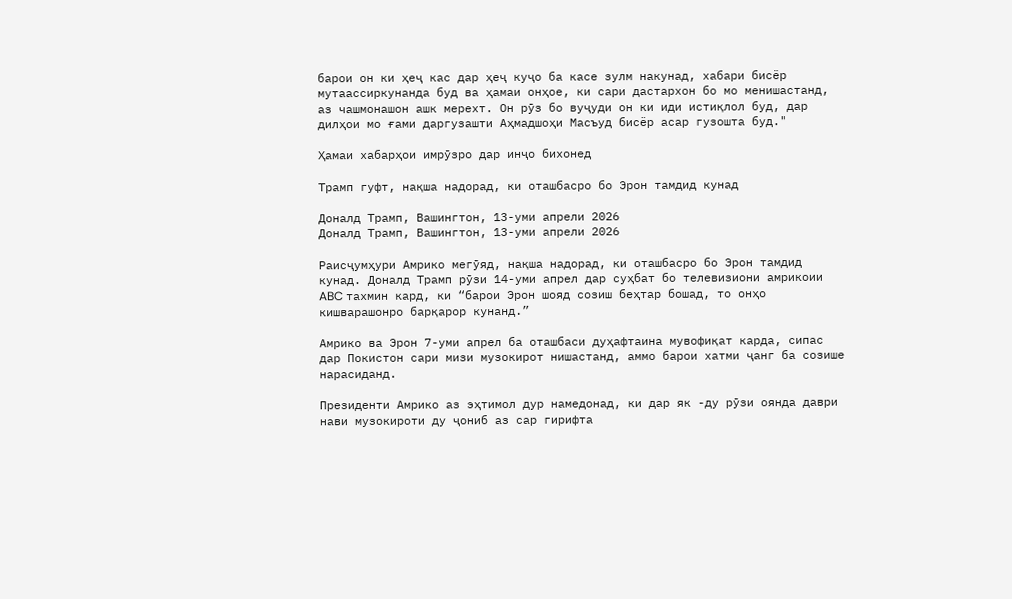барои он ки ҳеҷ кас дар ҳеҷ куҷо ба касе зулм накунад, хабари бисёр мутаассиркунанда буд ва ҳамаи онҳое, ки сари дастархон бо мо менишастанд, аз чашмонашон ашк мерехт. Он рӯз бо вуҷуди он ки иди истиқлол буд, дар дилҳои мо ғами даргузашти Аҳмадшоҳи Масъуд бисёр асар гузошта буд."

Ҳамаи хабарҳои имрӯзро дар инҷо бихонед

Трамп гуфт, нақша надорад, ки оташбасро бо Эрон тамдид кунад

Доналд Трамп, Вашингтон, 13-уми апрели 2026
Доналд Трамп, Вашингтон, 13-уми апрели 2026

Раисҷумҳури Амрико мегӯяд, нақша надорад, ки оташбасро бо Эрон тамдид кунад. Доналд Трамп рӯзи 14-уми апрел дар суҳбат бо телевизиони амрикоии ABC тахмин кард, ки “барои Эрон шояд созиш беҳтар бошад, то онҳо кишварашонро барқарор кунанд.”

Амрико ва Эрон 7-уми апрел ба оташбаси дуҳафтаина мувофиқат карда, сипас дар Покистон сари мизи музокирот нишастанд, аммо барои хатми ҷанг ба созише нарасиданд.

Президенти Амрико аз эҳтимол дур намедонад, ки дар як -ду рӯзи оянда даври нави музокироти ду ҷониб аз сар гирифта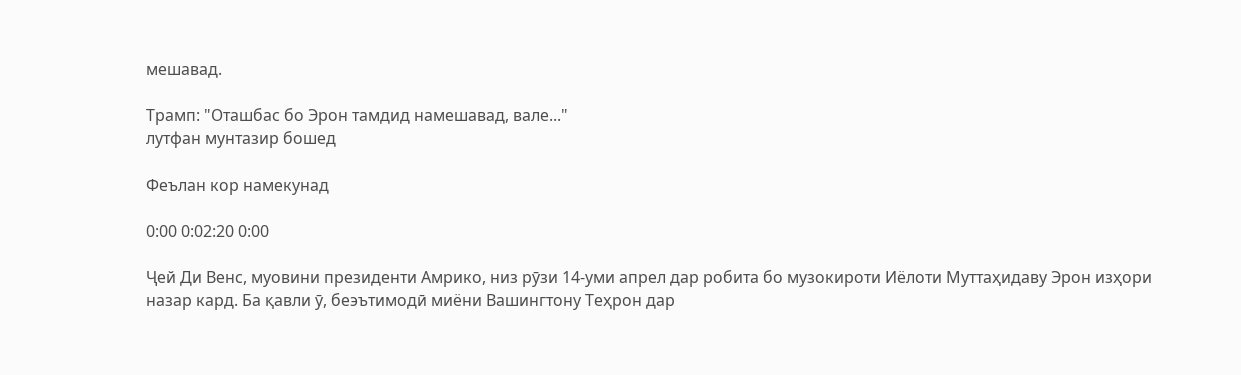мешавад.

Трамп: "Оташбас бо Эрон тамдид намешавад, вале..."
лутфан мунтазир бошед

Феълан кор намекунад

0:00 0:02:20 0:00

Ҷей Ди Венс, муовини президенти Амрико, низ рӯзи 14-уми апрел дар робита бо музокироти Иёлоти Муттаҳидаву Эрон изҳори назар кард. Ба қавли ӯ, беэътимодӣ миёни Вашингтону Теҳрон дар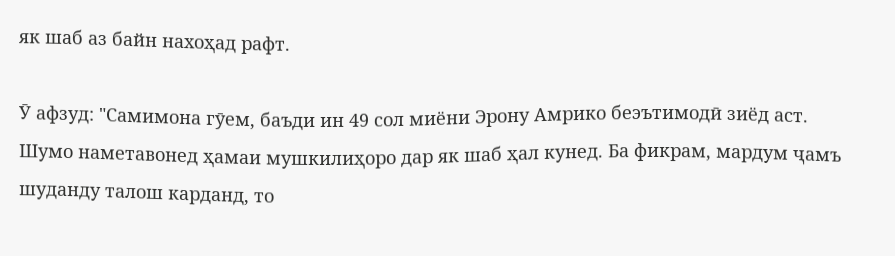як шаб аз байн нахоҳад рафт.

Ӯ афзуд: "Самимона гӯем, баъди ин 49 сол миёни Эрону Амрико беэътимодӣ зиёд аст. Шумо наметавонед ҳамаи мушкилиҳоро дар як шаб ҳал кунед. Ба фикрам, мардум ҷамъ шуданду талош карданд, то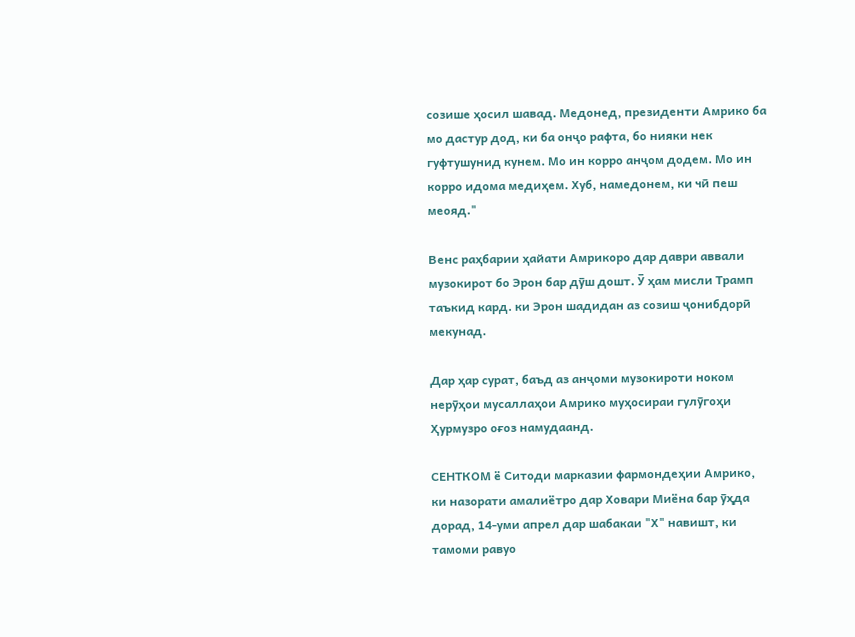созише ҳосил шавад. Медонед, президенти Амрико ба мо дастур дод, ки ба онҷо рафта, бо нияки нек гуфтушунид кунем. Мо ин корро анҷом додем. Мо ин корро идома медиҳем. Хуб, намедонем, ки чӣ пеш меояд."

Венс раҳбарии ҳайати Амрикоро дар даври аввали музокирот бо Эрон бар дӯш дошт. Ӯ ҳам мисли Трамп таъкид кард. ки Эрон шадидан аз созиш ҷонибдорӣ мекунад.

Дар ҳар сурат, баъд аз анҷоми музокироти ноком нерӯҳои мусаллаҳои Амрико муҳосираи гулӯгоҳи Ҳурмузро оғоз намудаанд.

СЕНТКОМ ё Ситоди марказии фармондеҳии Амрико, ки назорати амалиётро дар Ховари Миёна бар ӯҳда дорад, 14-уми апрел дар шабакаи "Х" навишт, ки тамоми равуо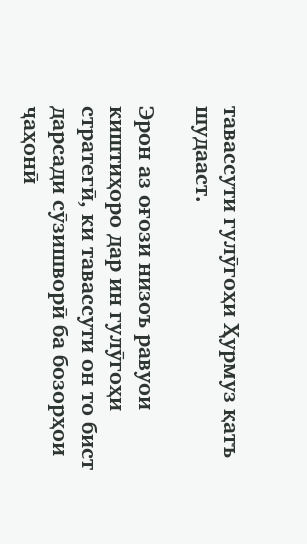тавассути гулӯгоҳи Ҳурмуз қатъ шудааст.

Эрон аз оғози низоъ равуои киштиҳоро дар ин гулӯгоҳи стратегӣ, ки тавассути он то бист дарсади сӯзишворӣ ба бозорҳои ҷаҳонӣ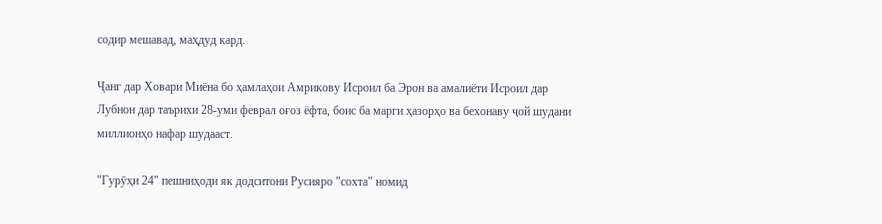содир мешавад, маҳдуд кард.

Ҷанг дар Ховари Миёна бо ҳамлаҳои Амрикову Исроил ба Эрон ва амалиёти Исроил дар Лубнон дар таърихи 28-уми феврал оғоз ёфта, боис ба марги ҳазорҳо ва бехонаву ҷой шудани миллионҳо нафар шудааст.

"Гурӯҳи 24" пешниҳоди як додситони Русияро "сохта" номид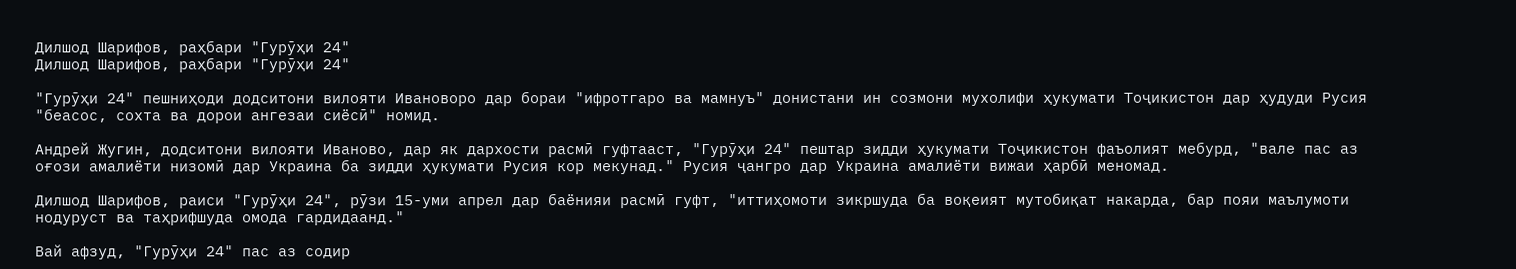Дилшод Шарифов, раҳбари "Гурӯҳи 24"
Дилшод Шарифов, раҳбари "Гурӯҳи 24"

"Гурӯҳи 24" пешниҳоди додситони вилояти Ивановоро дар бораи "ифротгаро ва мамнуъ" донистани ин созмони мухолифи ҳукумати Тоҷикистон дар ҳудуди Русия "беасос, сохта ва дорои ангезаи сиёсӣ" номид.

Андрей Жугин, додситони вилояти Иваново, дар як дархости расмӣ гуфтааст, "Гурӯҳи 24" пештар зидди ҳукумати Тоҷикистон фаъолият мебурд, "вале пас аз оғози амалиёти низомӣ дар Украина ба зидди ҳукумати Русия кор мекунад." Русия ҷангро дар Украина амалиёти вижаи ҳарбӣ меномад.

Дилшод Шарифов, раиси "Гурӯҳи 24", рӯзи 15-уми апрел дар баёнияи расмӣ гуфт, "иттиҳомоти зикршуда ба воқеият мутобиқат накарда, бар пояи маълумоти нодуруст ва таҳрифшуда омода гардидаанд."

Вай афзуд, "Гурӯҳи 24" пас аз содир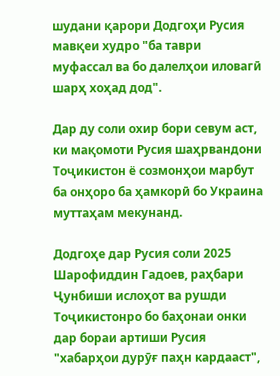шудани қарори Додгоҳи Русия мавқеи худро "ба таври муфассал ва бо далелҳои иловагӣ шарҳ хоҳад дод".

Дар ду соли охир бори севум аст, ки мақомоти Русия шаҳрвандони Тоҷикистон ё созмонҳои марбут ба онҳоро ба ҳамкорӣ бо Украина муттаҳам мекунанд.

Додгоҳе дар Русия соли 2025 Шарофиддин Гадоев, раҳбари Ҷунбиши ислоҳот ва рушди Тоҷикистонро бо баҳонаи онки дар бораи артиши Русия "хабарҳои дурӯғ паҳн кардааст",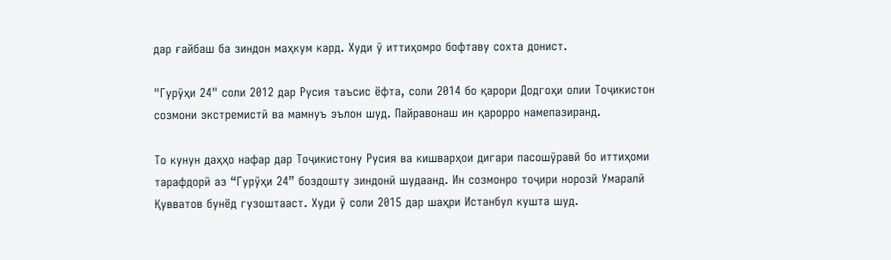дар ғайбаш ба зиндон маҳкум кард. Худи ӯ иттиҳомро бофтаву сохта донист.

"Гурӯҳи 24" соли 2012 дар Русия таъсис ёфта, соли 2014 бо қарори Додгоҳи олии Тоҷикистон созмони экстремистӣ ва мамнуъ эълон шуд. Пайравонаш ин қарорро намепазиранд.

То кунун даҳҳо нафар дар Тоҷикистону Русия ва кишварҳои дигари пасошӯравӣ бо иттиҳоми тарафдорӣ аз “Гурӯҳи 24” боздошту зиндонӣ шудаанд. Ин созмонро тоҷири норозӣ Умаралӣ Қувватов бунёд гузоштааст. Худи ӯ соли 2015 дар шаҳри Истанбул кушта шуд.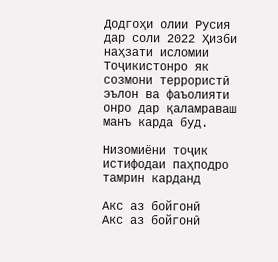Додгоҳи олии Русия дар соли 2022 Ҳизби наҳзати исломии Тоҷикистонро як созмони террористӣ эълон ва фаъолияти онро дар қаламраваш манъ карда буд.

Низомиёни тоҷик истифодаи паҳподро тамрин карданд

Акс аз бойгонӣ
Акс аз бойгонӣ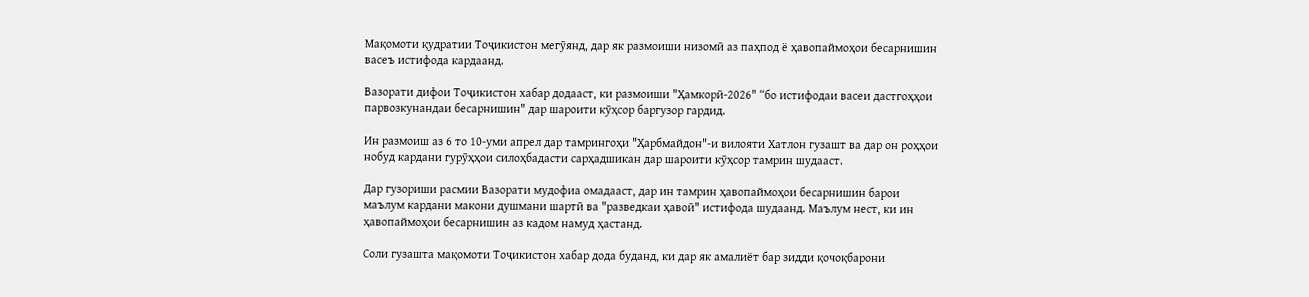Мақомоти қудратии Тоҷикистон мегӯянд, дар як размоиши низомӣ аз паҳпод ё ҳавопаймоҳои бесарнишин васеъ истифода кардаанд.

Вазорати дифои Тоҷикистон хабар додааст, ки размоиши "Ҳамкорӣ-2026" “бо истифодаи васеи дастгоҳҳои парвозкунандаи бесарнишин" дар шароити кӯҳсор баргузор гардид.

Ин размоиш аз 6 то 10-уми апрел дар тамрингоҳи "Ҳарбмайдон"-и вилояти Хатлон гузашт ва дар он роҳҳои нобуд кардани гурӯҳҳои силоҳбадасти сарҳадшикан дар шароити кӯҳсор тамрин шудааст.

Дар гузориши расмии Вазорати мудофиа омадааст, дар ин тамрин ҳавопаймоҳои бесарнишин барои маълум кардани макони душмани шартӣ ва "разведкаи ҳавоӣ" истифода шудаанд. Маълум нест, ки ин ҳавопаймоҳои бесарнишин аз кадом намуд ҳастанд.

Соли гузашта мақомоти Тоҷикистон хабар дода буданд, ки дар як амалиёт бар зидди қочоқбарони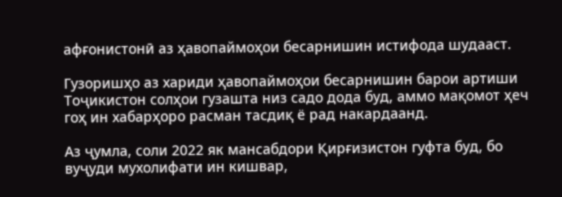афғонистонӣ аз ҳавопаймоҳои бесарнишин истифода шудааст.

Гузоришҳо аз хариди ҳавопаймоҳои бесарнишин барои артиши Тоҷикистон солҳои гузашта низ садо дода буд, аммо мақомот ҳеч гоҳ ин хабарҳоро расман тасдиқ ё рад накардаанд.

Аз ҷумла, соли 2022 як мансабдори Қирғизистон гуфта буд, бо вуҷуди мухолифати ин кишвар,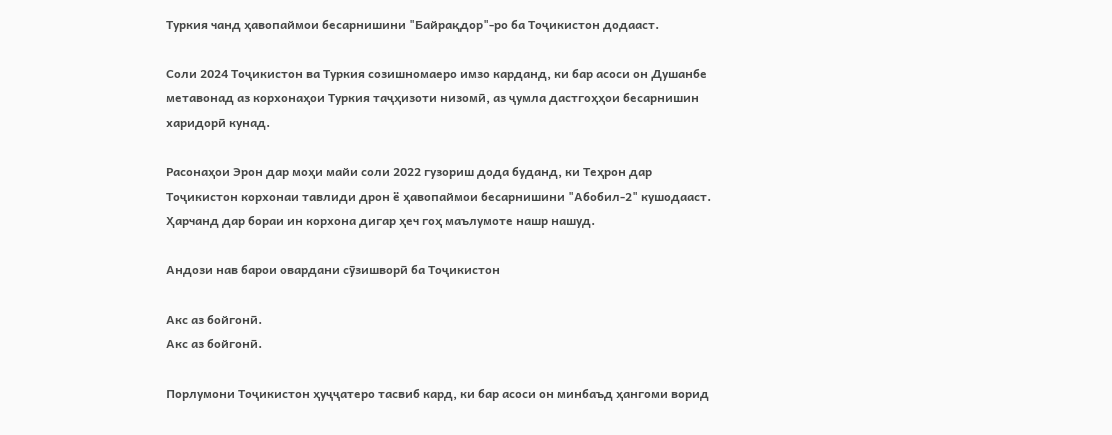Туркия чанд ҳавопаймои бесарнишини "Байрақдор"-ро ба Тоҷикистон додааст.

Соли 2024 Тоҷикистон ва Туркия созишномаеро имзо карданд, ки бар асоси он Душанбе метавонад аз корхонаҳои Туркия таҷҳизоти низомӣ, аз ҷумла дастгоҳҳои бесарнишин харидорӣ кунад.

Расонаҳои Эрон дар моҳи майи соли 2022 гузориш дода буданд, ки Теҳрон дар Тоҷикистон корхонаи тавлиди дрон ё ҳавопаймои бесарнишини "Абобил-2" кушодааст. Ҳарчанд дар бораи ин корхона дигар ҳеч гоҳ маълумоте нашр нашуд.

Андози нав барои овардани сӯзишворӣ ба Тоҷикистон

Акс аз бойгонӣ.
Акс аз бойгонӣ.

Порлумони Тоҷикистон ҳуҷҷатеро тасвиб кард, ки бар асоси он минбаъд ҳангоми ворид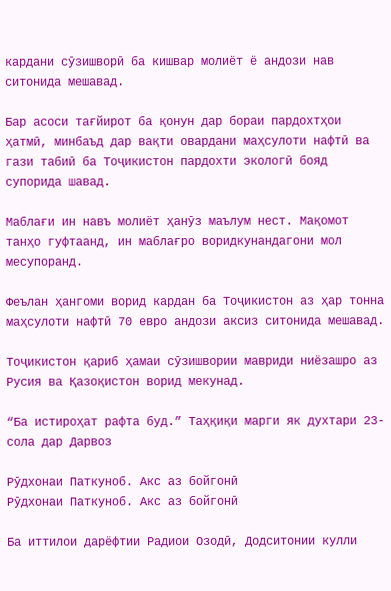кардани сӯзишворӣ ба кишвар молиёт ё андози нав ситонида мешавад.

Бар асоси тағйирот ба қонун дар бораи пардохтҳои ҳатмӣ, минбаъд дар вақти овардани маҳсулоти нафтӣ ва гази табиӣ ба Тоҷикистон пардохти экологӣ бояд супорида шавад.

Маблағи ин навъ молиёт ҳанӯз маълум нест. Мақомот танҳо гуфтаанд, ин маблағро воридкунандагони мол месупоранд.

Феълан ҳангоми ворид кардан ба Тоҷикистон аз ҳар тонна маҳсулоти нафтӣ 70 евро андози аксиз ситонида мешавад.

Тоҷикистон қариб ҳамаи сӯзишвории мавриди ниёзашро аз Русия ва Қазоқистон ворид мекунад.

“Ба истироҳат рафта буд.” Таҳқиқи марги як духтари 23-сола дар Дарвоз

Рӯдхонаи Паткуноб. Акс аз бойгонӣ
Рӯдхонаи Паткуноб. Акс аз бойгонӣ

Ба иттилои дарёфтии Радиои Озодӣ, Додситонии кулли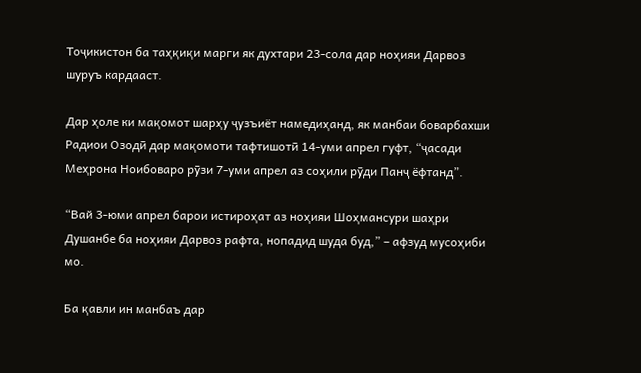Тоҷикистон ба таҳқиқи марги як духтари 23-сола дар ноҳияи Дарвоз шуруъ кардааст.

Дар ҳоле ки мақомот шарҳу ҷузъиёт намедиҳанд, як манбаи боварбахши Радиои Озодӣ дар мақомоти тафтишотӣ 14-уми апрел гуфт, “ҷасади Меҳрона Ноибоваро рӯзи 7-уми апрел аз соҳили рӯди Панҷ ёфтанд”.

“Вай 3-юми апрел барои истироҳат аз ноҳияи Шоҳмансури шаҳри Душанбе ба ноҳияи Дарвоз рафта, нопадид шуда буд,” – афзуд мусоҳиби мо.

Ба қавли ин манбаъ дар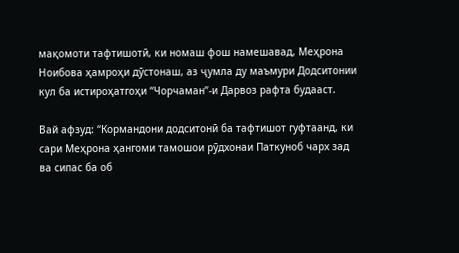мақомоти тафтишотӣ, ки номаш фош намешавад, Меҳрона Ноибова ҳамроҳи дӯстонаш, аз ҷумла ду маъмури Додситонии кул ба истироҳатгоҳи “Чорчаман”-и Дарвоз рафта будааст.

Вай афзуд: “Кормандони додситонӣ ба тафтишот гуфтаанд, ки сари Меҳрона ҳангоми тамошои рӯдхонаи Паткуноб чарх зад ва сипас ба об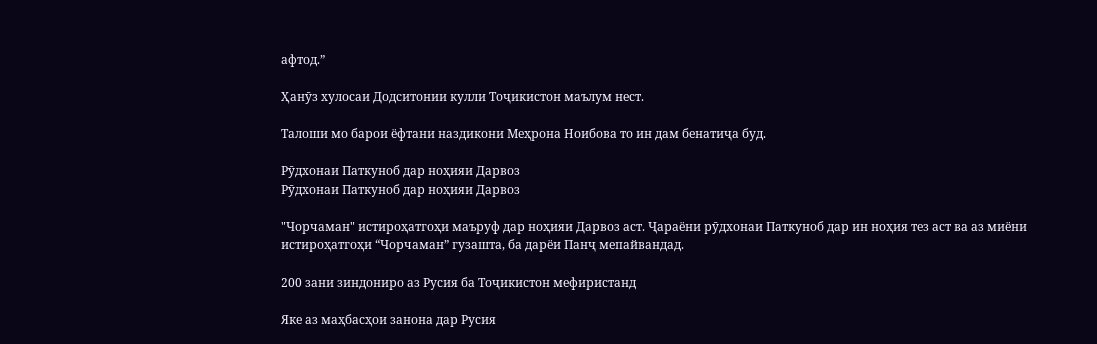афтод.”

Ҳанӯз хулосаи Додситонии кулли Тоҷикистон маълум нест.

Талоши мо барои ёфтани наздикони Меҳрона Ноибова то ин дам бенатиҷа буд.

Рӯдхонаи Паткуноб дар ноҳияи Дарвоз
Рӯдхонаи Паткуноб дар ноҳияи Дарвоз

"Чорчаман" истироҳатгоҳи маъруф дар ноҳияи Дарвоз аст. Ҷараёни рӯдхонаи Паткуноб дар ин ноҳия тез аст ва аз миёни истироҳатгоҳи “Чорчаман” гузашта, ба дарёи Панҷ мепайвандад.

200 зани зиндониро аз Русия ба Тоҷикистон мефиристанд

Яке аз маҳбасҳои занона дар Русия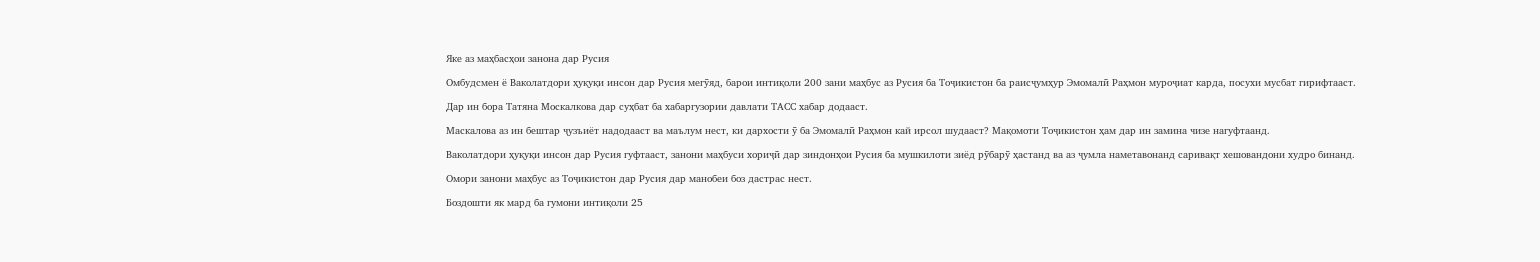Яке аз маҳбасҳои занона дар Русия

Омбудсмен ё Ваколатдори ҳуқуқи инсон дар Русия мегӯяд, барои интиқоли 200 зани маҳбус аз Русия ба Тоҷикистон ба раисҷумҳур Эмомалӣ Раҳмон муроҷиат карда, посухи мусбат гирифтааст.

Дар ин бора Татяна Москалкова дар суҳбат ба хабаргузории давлати ТАСС хабар додааст.

Маскалова аз ин бештар ҷузъиёт надодааст ва маълум нест, ки дархости ӯ ба Эмомалӣ Раҳмон кай ирсол шудааст? Мақомоти Тоҷикистон ҳам дар ин замина чизе нагуфтаанд.

Ваколатдори ҳуқуқи инсон дар Русия гуфтааст, занони маҳбуси хориҷӣ дар зиндонҳои Русия ба мушкилоти зиёд рӯбарӯ ҳастанд ва аз ҷумла наметавонанд саривақт хешовандони худро бинанд.

Омори занони маҳбус аз Тоҷикистон дар Русия дар манобеи боз дастрас нест.

Боздошти як мард ба гумони интиқоли 25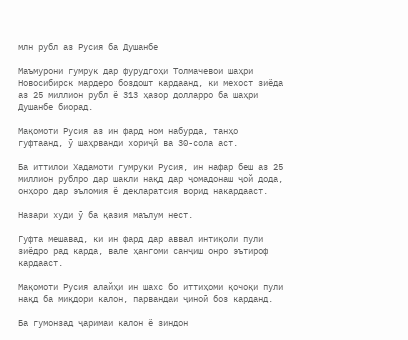млн рубл аз Русия ба Душанбе

Маъмурони гумрук дар фурудгоҳи Толмачевои шаҳри Новосибирск мардеро боздошт кардаанд, ки мехост зиёда аз 25 миллион рубл ё 313 ҳазор долларро ба шаҳри Душанбе биорад.

Мақомоти Русия аз ин фард ном набурда, танҳо гуфтаанд, ӯ шаҳрванди хориҷӣ ва 30-сола аст.

Ба иттилои Хадамоти гумруки Русия, ин нафар беш аз 25 миллион рублро дар шакли нақд дар ҷомадонаш ҷой дода, онҳоро дар эъломия ё декларатсия ворид накардааст.

Назари худи ӯ ба қазия маълум нест.

Гуфта мешавад, ки ин фард дар аввал интиқоли пули зиёдро рад карда, вале ҳангоми санҷиш онро эътироф кардааст.

Мақомоти Русия алайҳи ин шахс бо иттиҳоми қочоқи пули нақд ба миқдори калон, парвандаи ҷиноӣ боз карданд.

Ба гумонзад ҷаримаи калон ё зиндон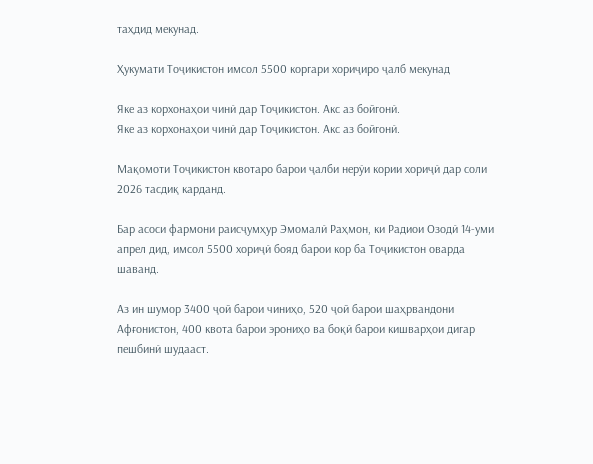таҳдид мекунад.

Ҳукумати Тоҷикистон имсол 5500 коргари хориҷиро ҷалб мекунад

Яке аз корхонаҳои чинӣ дар Тоҷикистон. Акс аз бойгонӣ.
Яке аз корхонаҳои чинӣ дар Тоҷикистон. Акс аз бойгонӣ.

Мақомоти Тоҷикистон квотаро барои ҷалби нерӯи кории хориҷӣ дар соли 2026 тасдиқ карданд.

Бар асоси фармони раисҷумҳур Эмомалӣ Раҳмон, ки Радиои Озодӣ 14-уми апрел дид, имсол 5500 хориҷӣ бояд барои кор ба Тоҷикистон оварда шаванд.

Аз ин шумор 3400 ҷой барои чиниҳо, 520 ҷой барои шаҳрвандони Афғонистон, 400 квота барои эрониҳо ва боқӣ барои кишварҳои дигар пешбинӣ шудааст.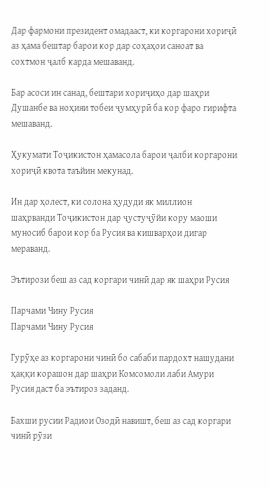Дар фармони президент омадааст, ки коргарони хориҷӣ аз ҳама бештар барои кор дар соҳаҳои саноат ва сохтмон ҷалб карда мешаванд.

Бар асоси ин санад, бештари хориҷиҳо дар шаҳри Душанбе ва ноҳияи тобеи ҷумҳурӣ ба кор фаро гирифта мешаванд.

Ҳукумати Тоҷикистон ҳамасола барои ҷалби коргарони хориҷӣ квота таъйин мекунад.

Ин дар ҳолест, ки солона ҳудуди як миллион шаҳрванди Тоҷикистон дар ҷустуҷӯйи кору маоши муносиб барои кор ба Русия ва кишварҳои дигар мераванд.

Эътирози беш аз сад коргари чинӣ дар як шаҳри Русия

Парчами Чину Русия
Парчами Чину Русия

Гурӯҳе аз коргарони чинӣ бо сабаби пардохт нашудани ҳаққи корашон дар шаҳри Комсомоли лаби Амури Русия даст ба эътироз заданд.

Бахши русии Радиои Озодӣ навишт, беш аз сад коргари чинӣ рӯзи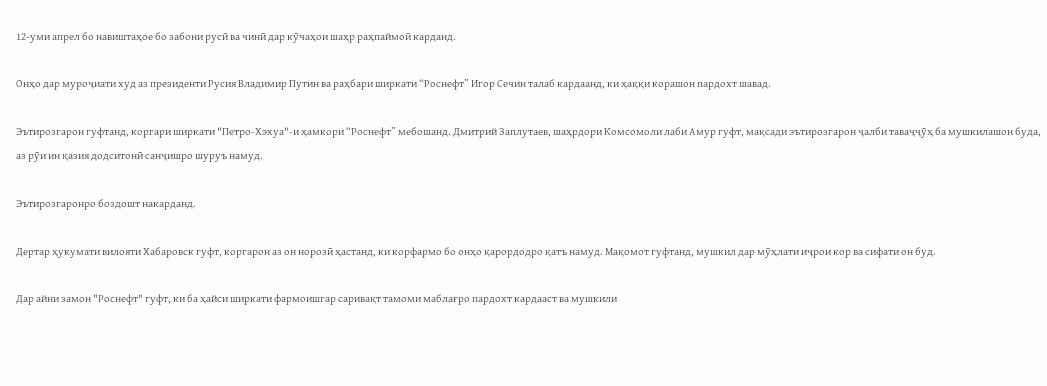12-уми апрел бо навиштаҳое бо забони русӣ ва чинӣ дар кӯчаҳои шаҳр раҳпаймоӣ карданд.

Онҳо дар муроҷиати худ аз президенти Русия Владимир Путин ва раҳбари ширкати “Роснефт” Игор Сечин талаб кардаанд, ки ҳаққи корашон пардохт шавад.

Эътирозгарон гуфтанд, коргари ширкати "Петро-Хэхуа"-и ҳамкори “Роснефт” мебошанд. Дмитрий Заплутаев, шаҳрдори Комсомоли лаби Амур гуфт, мақсади эътирозгарон ҷалби таваҷҷӯҳ ба мушкилашон буда, аз рӯи ин қазия додситонӣ санҷишро шуруъ намуд.

Эътирозгаронро боздошт накарданд.

Дертар ҳукумати вилояти Хабаровск гуфт, коргарон аз он норозӣ ҳастанд, ки корфармо бо онҳо қарордодро қатъ намуд. Мақомот гуфтанд, мушкил дар мӯҳлати иҷрои кор ва сифати он буд.

Дар айни замон "Роснефт" гуфт, ки ба ҳайси ширкати фармоишгар саривақт тамоми маблағро пардохт кардааст ва мушкили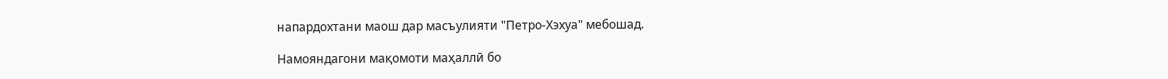напардохтани маош дар масъулияти "Петро-Хэхуа" мебошад.

Намояндагони мақомоти маҳаллӣ бо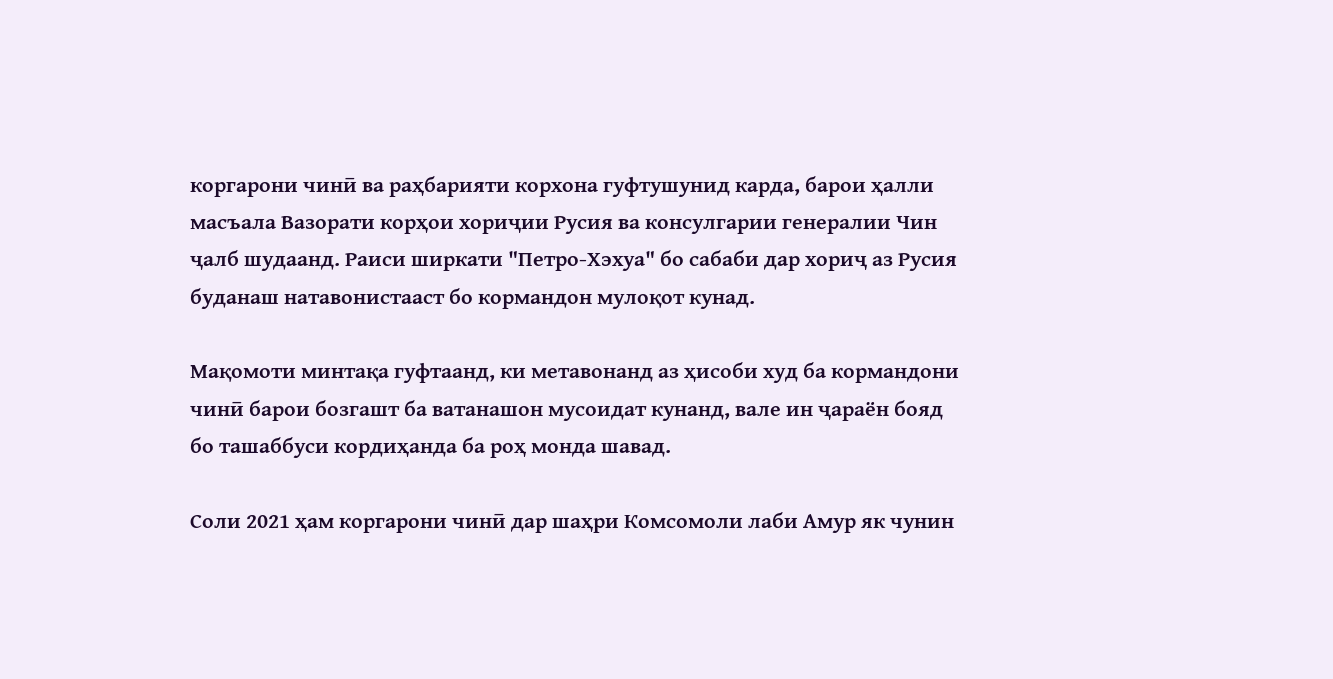коргарони чинӣ ва раҳбарияти корхона гуфтушунид карда, барои ҳалли масъала Вазорати корҳои хориҷии Русия ва консулгарии генералии Чин ҷалб шудаанд. Раиси ширкати "Петро-Хэхуа" бо сабаби дар хориҷ аз Русия буданаш натавонистааст бо кормандон мулоқот кунад.

Мақомоти минтақа гуфтаанд, ки метавонанд аз ҳисоби худ ба кормандони чинӣ барои бозгашт ба ватанашон мусоидат кунанд, вале ин ҷараён бояд бо ташаббуси кордиҳанда ба роҳ монда шавад.

Соли 2021 ҳам коргарони чинӣ дар шаҳри Комсомоли лаби Амур як чунин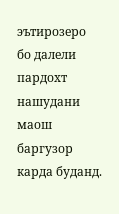эътирозеро бо далели пардохт нашудани маош баргузор карда буданд.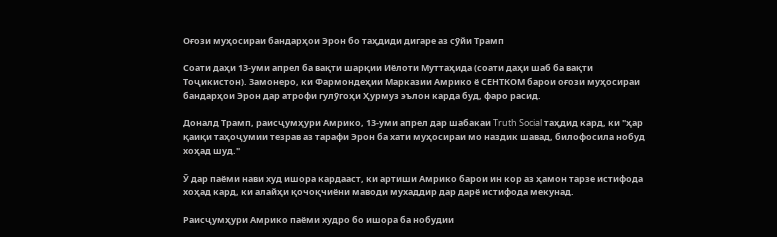Оғози муҳосираи бандарҳои Эрон бо таҳдиди дигаре аз сӯйи Трамп

Соати даҳи 13-уми апрел ба вақти шарқии Иёлоти Муттаҳида (соати даҳи шаб ба вақти Тоҷикистон). Замонеро, ки Фармондеҳии Марказии Амрико ё СЕНТКОМ барои оғози муҳосираи бандарҳои Эрон дар атрофи гулӯгоҳи Ҳурмуз эълон карда буд, фаро расид.

Доналд Трамп, раисҷумҳури Амрико, 13-уми апрел дар шабакаи Truth Social таҳдид кард, ки "ҳар қаиқи таҳоҷумии тезрав аз тарафи Эрон ба хати муҳосираи мо наздик шавад, билофосила нобуд хоҳад шуд."

Ӯ дар паёми нави худ ишора кардааст, ки артиши Амрико барои ин кор аз ҳамон тарзе истифода хоҳад кард, ки алайҳи қочоқчиёни маводи мухаддир дар дарё истифода мекунад.

Раисҷумҳури Амрико паёми худро бо ишора ба нобудии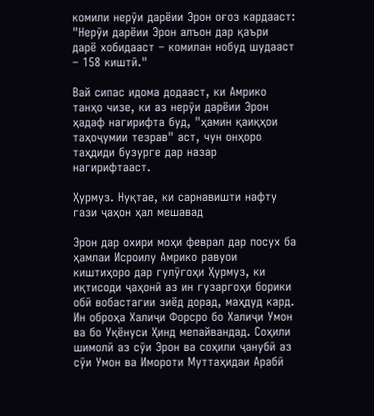комили нерӯи дарёии Эрон оғоз кардааст: "Нерӯи дарёии Эрон алъон дар қаъри дарё хобидааст – комилан нобуд шудааст – 158 киштӣ."

Вай сипас идома додааст, ки Амрико танҳо чизе, ки аз нерӯи дарёии Эрон ҳадаф нагирифта буд, "ҳамин қаиқҳои таҳоҷумии тезрав" аст, чун онҳоро таҳдиди бузурге дар назар нагирифтааст.

Ҳурмуз. Нуқтае, ки сарнавишти нафту гази ҷаҳон ҳал мешавад

Эрон дар охири моҳи феврал дар посух ба ҳамлаи Исроилу Амрико равуои киштиҳоро дар гулӯгоҳи Ҳурмуз, ки иқтисоди ҷаҳонӣ аз ин гузаргоҳи борики обӣ вобастагии зиёд дорад, маҳдуд кард. Ин оброҳа Халиҷи Форсро бо Халиҷи Умон ва бо Уқёнуси Ҳинд мепайвандад. Соҳили шимолӣ аз сӯи Эрон ва соҳили ҷанубӣ аз сӯи Умон ва Имороти Муттаҳидаи Арабӣ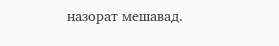назорат мешавад.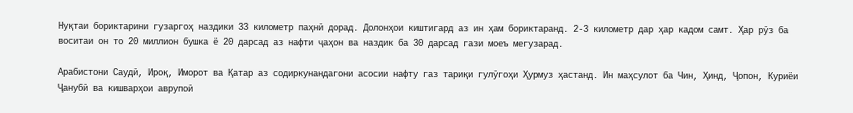Нуқтаи бориктарини гузаргоҳ наздики 33 километр паҳнӣ дорад. Долонҳои киштигард аз ин ҳам бориктаранд. 2-3 километр дар ҳар кадом самт. Ҳар рӯз ба воситаи он то 20 миллион бушка ё 20 дарсад аз нафти ҷаҳон ва наздик ба 30 дарсад гази моеъ мегузарад.

Арабистони Саудӣ, Ироқ, Иморот ва Қатар аз содиркунандагони асосии нафту газ тариқи гулӯгоҳи Ҳурмуз ҳастанд. Ин маҳсулот ба Чин, Ҳинд, Ҷопон, Куриёи Ҷанубӣ ва кишварҳои аврупоӣ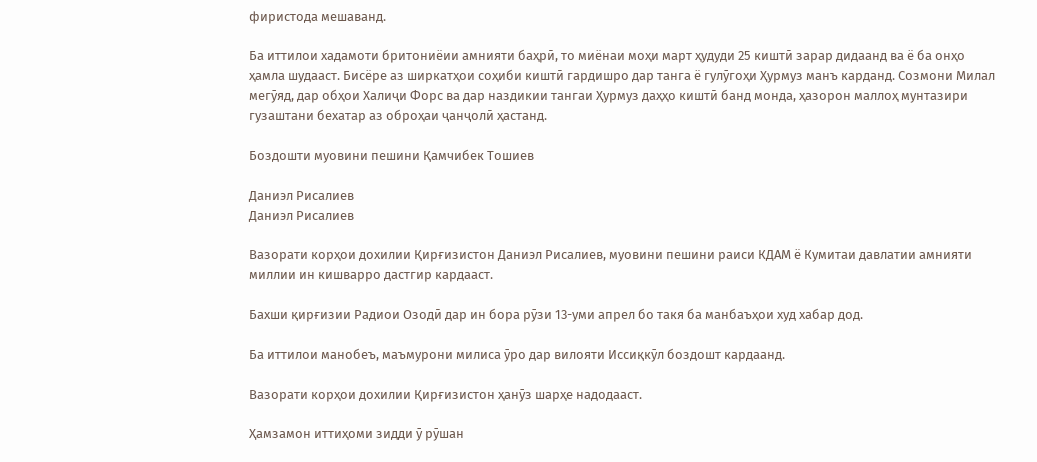фиристода мешаванд.

Ба иттилои хадамоти бритониёии амнияти баҳрӣ, то миёнаи моҳи март ҳудуди 25 киштӣ зарар дидаанд ва ё ба онҳо ҳамла шудааст. Бисёре аз ширкатҳои соҳиби киштӣ гардишро дар танга ё гулӯгоҳи Ҳурмуз манъ карданд. Созмони Милал мегӯяд, дар обҳои Халиҷи Форс ва дар наздикии тангаи Ҳурмуз даҳҳо киштӣ банд монда, ҳазорон маллоҳ мунтазири гузаштани бехатар аз оброҳаи ҷанҷолӣ ҳастанд.

Боздошти муовини пешини Қамчибек Тошиев

Даниэл Рисалиев
Даниэл Рисалиев

Вазорати корҳои дохилии Қирғизистон Даниэл Рисалиев, муовини пешини раиси КДАМ ё Кумитаи давлатии амнияти миллии ин кишварро дастгир кардааст.

Бахши қирғизии Радиои Озодӣ дар ин бора рӯзи 13-уми апрел бо такя ба манбаъҳои худ хабар дод.

Ба иттилои манобеъ, маъмурони милиса ӯро дар вилояти Иссиқкӯл боздошт кардаанд.

Вазорати корҳои дохилии Қирғизистон ҳанӯз шарҳе надодааст.

Ҳамзамон иттиҳоми зидди ӯ рӯшан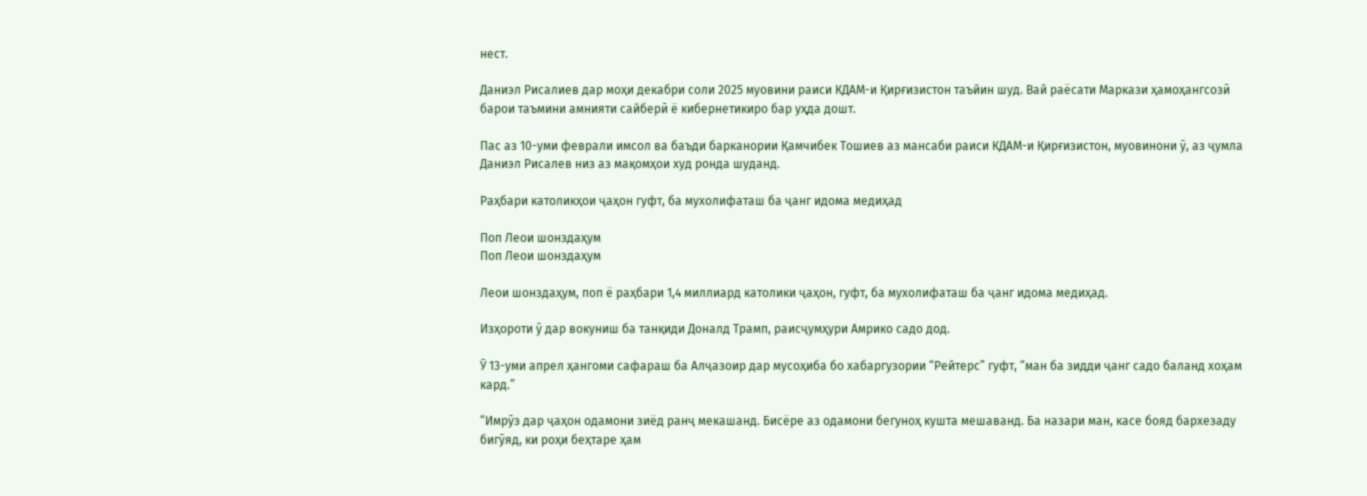нест.

Даниэл Рисалиев дар моҳи декабри соли 2025 муовини раиси КДАМ-и Қирғизистон таъйин шуд. Вай раёсати Маркази ҳамоҳангсозӣ барои таъмини амнияти сайберӣ ё кибернетикиро бар уҳда дошт.

Пас аз 10-уми феврали имсол ва баъди барканории Қамчибек Тошиев аз мансаби раиси КДАМ-и Қирғизистон, муовинони ӯ, аз ҷумла Даниэл Рисалев низ аз мақомҳои худ ронда шуданд.

Раҳбари католикҳои ҷаҳон гуфт, ба мухолифаташ ба ҷанг идома медиҳад

Поп Леои шонздаҳум
Поп Леои шонздаҳум

Леои шонздаҳум, поп ё раҳбари 1,4 миллиард католики ҷаҳон, гуфт, ба мухолифаташ ба ҷанг идома медиҳад.

Изҳороти ӯ дар вокуниш ба танқиди Доналд Трамп, раисҷумҳури Амрико садо дод.

Ӯ 13-уми апрел ҳангоми сафараш ба Алҷазоир дар мусоҳиба бо хабаргузории “Рейтерс” гуфт, “ман ба зидди ҷанг садо баланд хоҳам кард.”

“Имрӯз дар ҷаҳон одамони зиёд ранҷ мекашанд. Бисёре аз одамони бегуноҳ кушта мешаванд. Ба назари ман, касе бояд бархезаду бигӯяд, ки роҳи беҳтаре ҳам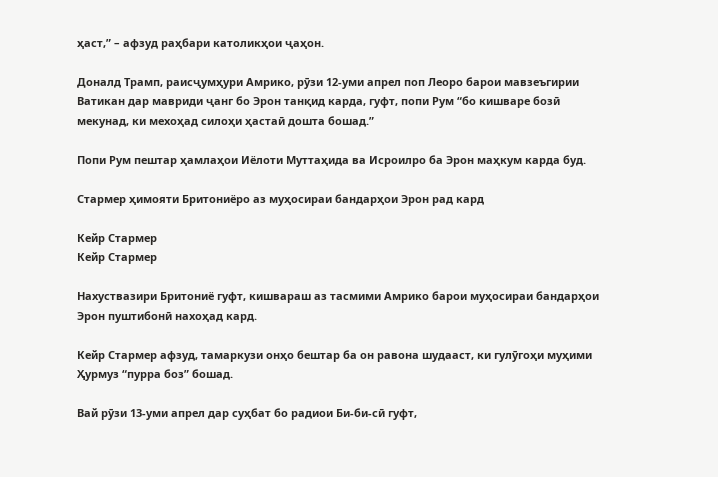ҳаст,” – афзуд раҳбари католикҳои ҷаҳон.

Доналд Трамп, раисҷумҳури Амрико, рӯзи 12-уми апрел поп Леоро барои мавзеъгирии Ватикан дар мавриди ҷанг бо Эрон танқид карда, гуфт, попи Рум “бо кишваре бозӣ мекунад, ки мехоҳад силоҳи ҳастаӣ дошта бошад.”

Попи Рум пештар ҳамлаҳои Иёлоти Муттаҳида ва Исроилро ба Эрон маҳкум карда буд.

Стармер ҳимояти Бритониёро аз муҳосираи бандарҳои Эрон рад кард

Кейр Стармер
Кейр Стармер

Нахуствазири Бритониё гуфт, кишвараш аз тасмими Амрико барои муҳосираи бандарҳои Эрон пуштибонӣ нахоҳад кард.

Кейр Стармер афзуд, тамаркузи онҳо бештар ба он равона шудааст, ки гулӯгоҳи муҳими Ҳурмуз “пурра боз” бошад.

Вай рӯзи 13-уми апрел дар суҳбат бо радиои Би-би-сӣ гуфт,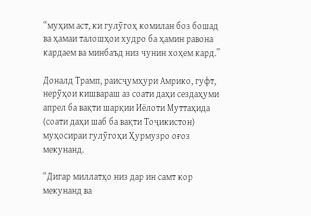“муҳим аст, ки гулӯгоҳ комилан боз бошад ва ҳамаи талошҳои худро ба ҳамин равона кардаем ва минбаъд низ чунин хоҳем кард.”

Доналд Трамп, раисҷумҳури Амрико, гуфт, нерӯҳои кишвараш аз соати даҳи сездаҳуми апрел ба вақти шарқии Иёлоти Муттаҳида (соати даҳи шаб ба вақти Тоҷикистон) муҳосираи гулӯгоҳи Ҳурмузро оғоз мекунанд.

“Дигар миллатҳо низ дар ин самт кор мекунанд ва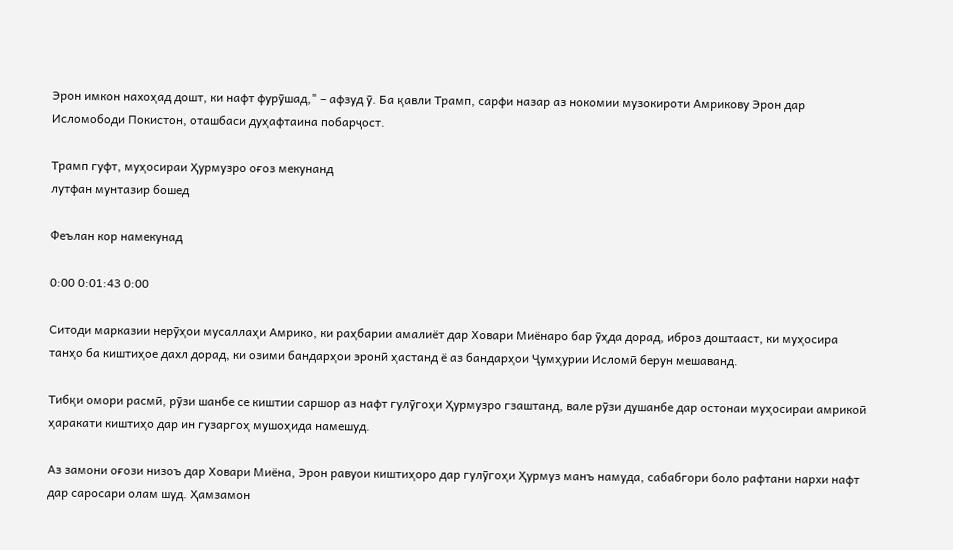Эрон имкон нахоҳад дошт, ки нафт фурӯшад," – афзуд ӯ. Ба қавли Трамп, сарфи назар аз нокомии музокироти Амрикову Эрон дар Исломободи Покистон, оташбаси дуҳафтаина побарҷост.

Трамп гуфт, муҳосираи Ҳурмузро оғоз мекунанд
лутфан мунтазир бошед

Феълан кор намекунад

0:00 0:01:43 0:00

Ситоди марказии нерӯҳои мусаллаҳи Амрико, ки раҳбарии амалиёт дар Ховари Миёнаро бар ӯҳда дорад, иброз доштааст, ки муҳосира танҳо ба киштиҳое дахл дорад, ки озими бандарҳои эронӣ ҳастанд ё аз бандарҳои Ҷумҳурии Исломӣ берун мешаванд.

Тибқи омори расмӣ, рӯзи шанбе се киштии саршор аз нафт гулӯгоҳи Ҳурмузро гзаштанд, вале рӯзи душанбе дар остонаи муҳосираи амрикоӣ ҳаракати киштиҳо дар ин гузаргоҳ мушоҳида намешуд.

Аз замони оғози низоъ дар Ховари Миёна, Эрон равуои киштиҳоро дар гулӯгоҳи Ҳурмуз манъ намуда, сабабгори боло рафтани нархи нафт дар саросари олам шуд. Ҳамзамон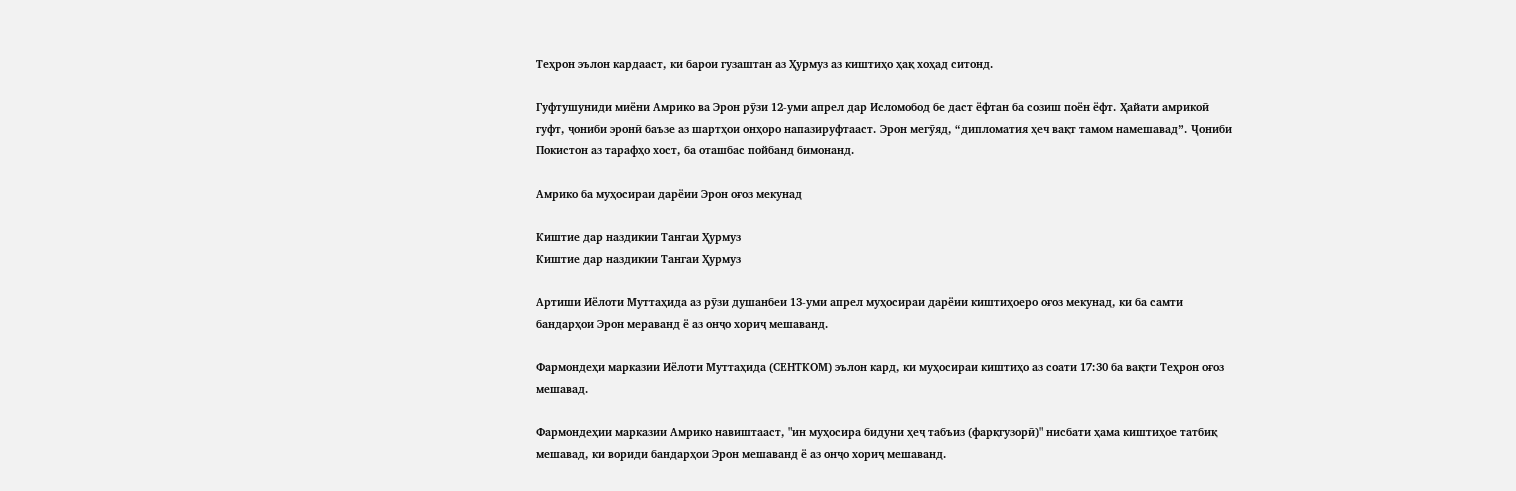Теҳрон эълон кардааст, ки барои гузаштан аз Ҳурмуз аз киштиҳо ҳақ хоҳад ситонд.

Гуфтушуниди миёни Амрико ва Эрон рӯзи 12-уми апрел дар Исломобод бе даст ёфтан ба созиш поён ёфт. Ҳайати амрикоӣ гуфт, ҷониби эронӣ баъзе аз шартҳои онҳоро напазируфтааст. Эрон мегӯяд, “дипломатия ҳеч вақт тамом намешавад”. Ҷониби Покистон аз тарафҳо хост, ба оташбас пойбанд бимонанд.

Амрико ба муҳосираи дарёии Эрон оғоз мекунад

Киштие дар наздикии Тангаи Ҳурмуз
Киштие дар наздикии Тангаи Ҳурмуз

Артиши Иёлоти Муттаҳида аз рӯзи душанбеи 13-уми апрел муҳосираи дарёии киштиҳоеро оғоз мекунад, ки ба самти бандарҳои Эрон мераванд ё аз онҷо хориҷ мешаванд.

Фармондеҳи марказии Иёлоти Муттаҳида (СЕНТКОМ) эълон кард, ки муҳосираи киштиҳо аз соати 17:30 ба вақти Теҳрон оғоз мешавад.

Фармондеҳии марказии Амрико навиштааст, "ин муҳосира бидуни ҳеҷ табъиз (фарқгузорӣ)" нисбати ҳама киштиҳое татбиқ мешавад, ки вориди бандарҳои Эрон мешаванд ё аз онҷо хориҷ мешаванд.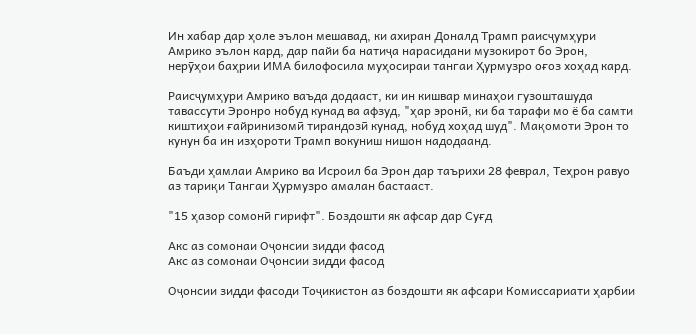Ин хабар дар ҳоле эълон мешавад, ки ахиран Доналд Трамп раисҷумҳури Амрико эълон кард, дар пайи ба натиҷа нарасидани музокирот бо Эрон, нерӯҳои баҳрии ИМА билофосила муҳосираи тангаи Ҳурмузро оғоз хоҳад кард.

Раисҷумҳури Амрико ваъда додааст, ки ин кишвар минаҳои гузошташуда тавассути Эронро нобуд кунад ва афзуд, "ҳар эронӣ, ки ба тарафи мо ё ба самти киштиҳои ғайринизомӣ тирандозӣ кунад, нобуд хоҳад шуд". Мақомоти Эрон то кунун ба ин изҳороти Трамп вокуниш нишон надодаанд.

Баъди ҳамлаи Амрико ва Исроил ба Эрон дар таърихи 28 феврал, Теҳрон равуо аз тариқи Тангаи Ҳурмузро амалан бастааст.

"15 ҳазор сомонӣ гирифт". Боздошти як афсар дар Суғд

Акс аз сомонаи Оҷонсии зидди фасод
Акс аз сомонаи Оҷонсии зидди фасод

Оҷонсии зидди фасоди Тоҷикистон аз боздошти як афсари Комиссариати ҳарбии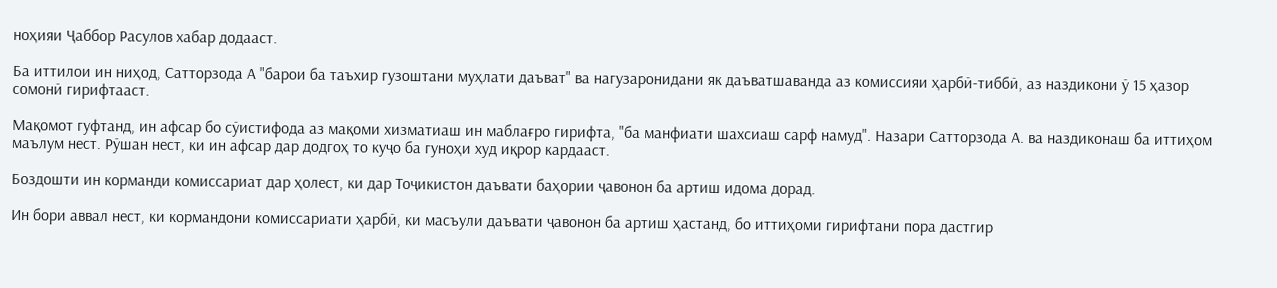ноҳияи Ҷаббор Расулов хабар додааст.

Ба иттилои ин ниҳод, Сатторзода А "барои ба таъхир гузоштани муҳлати даъват" ва нагузаронидани як даъватшаванда аз комиссияи ҳарбӣ-тиббӣ, аз наздикони ӯ 15 ҳазор сомонӣ гирифтааст.

Мақомот гуфтанд, ин афсар бо сӯистифода аз мақоми хизматиаш ин маблағро гирифта, "ба манфиати шахсиаш сарф намуд". Назари Сатторзода А. ва наздиконаш ба иттиҳом маълум нест. Рӯшан нест, ки ин афсар дар додгоҳ то куҷо ба гуноҳи худ иқрор кардааст.

Боздошти ин корманди комиссариат дар ҳолест, ки дар Тоҷикистон даъвати баҳории ҷавонон ба артиш идома дорад.

Ин бори аввал нест, ки кормандони комиссариати ҳарбӣ, ки масъули даъвати ҷавонон ба артиш ҳастанд, бо иттиҳоми гирифтани пора дастгир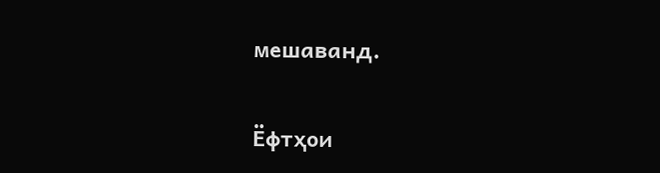мешаванд.

Ёфтҳои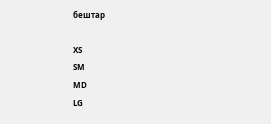бештар

XS
SM
MD
LG